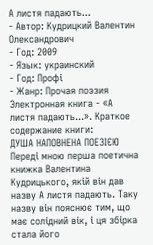А листя падають...
- Автор: Кудрицкий Валентин Олександрович
- Год: 2009
- Язык: украинский
- Год: Профі
- Жанр: Прочая поэзия
Электронная книга - «А листя падають...». Краткое содержание книги:
ДУША НАПОВНЕНА ПОЕЗІЄЮ
Переді мною перша поетична книжка Валентина Кудрицького, якій він дав назву А листя падають. Таку назву він пояснює тим, що має солідний вік, і ця збірка стала його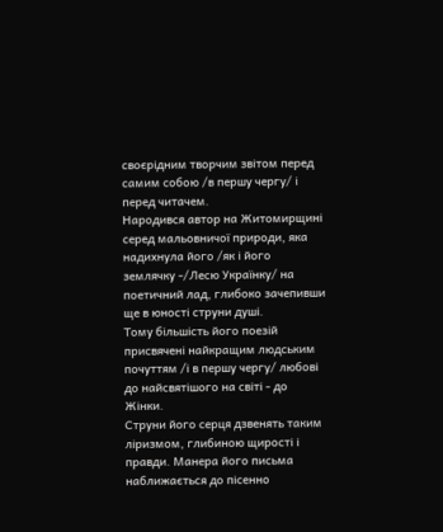своєрідним творчим звітом перед самим собою /в першу чергу/ і перед читачем.
Народився автор на Житомирщині серед мальовничої природи, яка надихнула його /як і його землячку -/Лесю Українку/ на поетичний лад, глибоко зачепивши ще в юності струни душі.
Тому більшість його поезій присвячені найкращим людським почуттям /і в першу чергу/ любові до найсвятішого на світі - до Жінки.
Струни його серця дзвенять таким ліризмом, глибиною щирості і правди. Манера його письма наближається до пісенно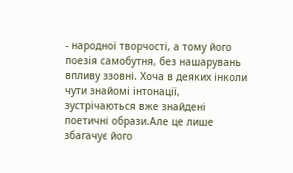- народної творчості, а тому його поезія самобутня, без нашарувань впливу ззовні. Хоча в деяких інколи чути знайомі інтонації, зустрічаються вже знайдені поетичні образи.Але це лише збагачує його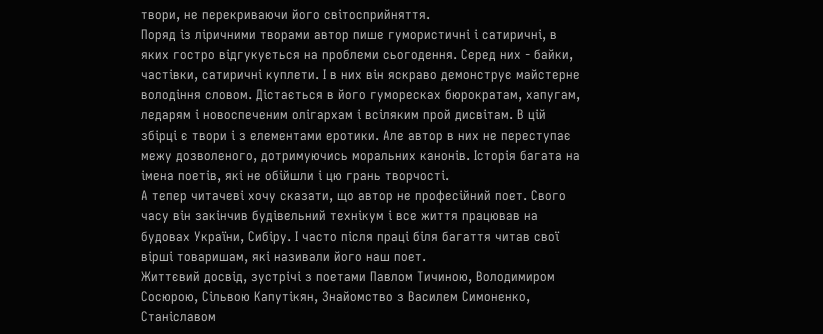твори, не перекриваючи його світосприйняття.
Поряд із ліричними творами автор пише гумористичні і сатиричні, в яких гостро відгукується на проблеми сьогодення. Серед них - байки, частівки, сатиричні куплети. І в них він яскраво демонструє майстерне володіння словом. Дістається в його гуморесках бюрократам, хапугам, ледарям і новоспеченим олігархам і всіляким прой дисвітам. В цій збірці є твори і з елементами еротики. Але автор в них не переступає межу дозволеного, дотримуючись моральних канонів. Історія багата на імена поетів, які не обійшли і цю грань творчості.
А тепер читачеві хочу сказати, що автор не професійний поет. Свого часу він закінчив будівельний технікум і все життя працював на будовах України, Сибіру. І часто після праці біля багаття читав свої вірші товаришам, які називали його наш поет.
Життєвий досвід, зустрічі з поетами Павлом Тичиною, Володимиром Сосюрою, Сільвою Капутікян, Знайомство з Василем Симоненко, Станіславом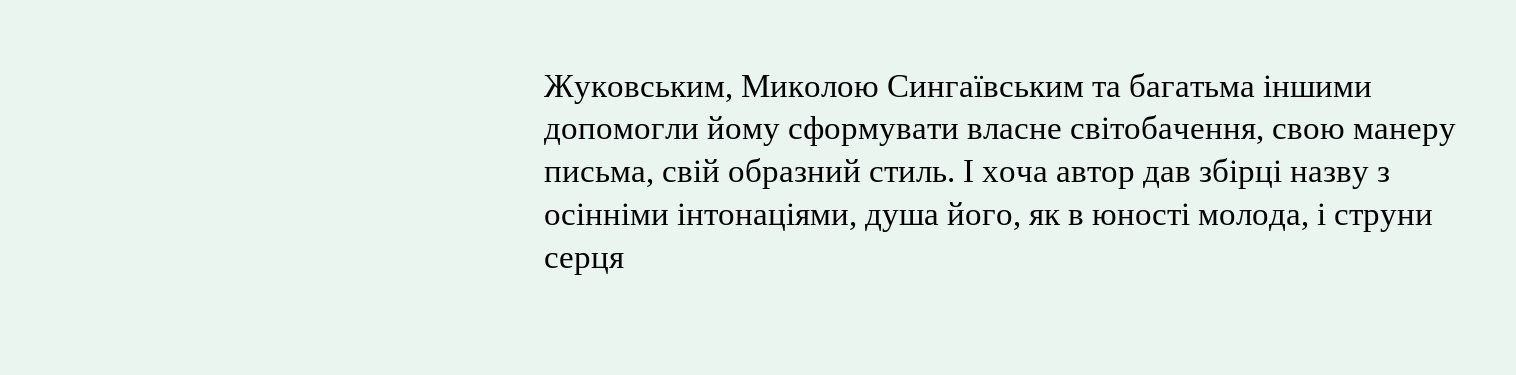Жуковським, Миколою Сингаївським та багатьма іншими допомогли йому сформувати власне світобачення, свою манеру письма, свій образний стиль. І хоча автор дав збірці назву з осінніми інтонаціями, душа його, як в юності молода, і струни серця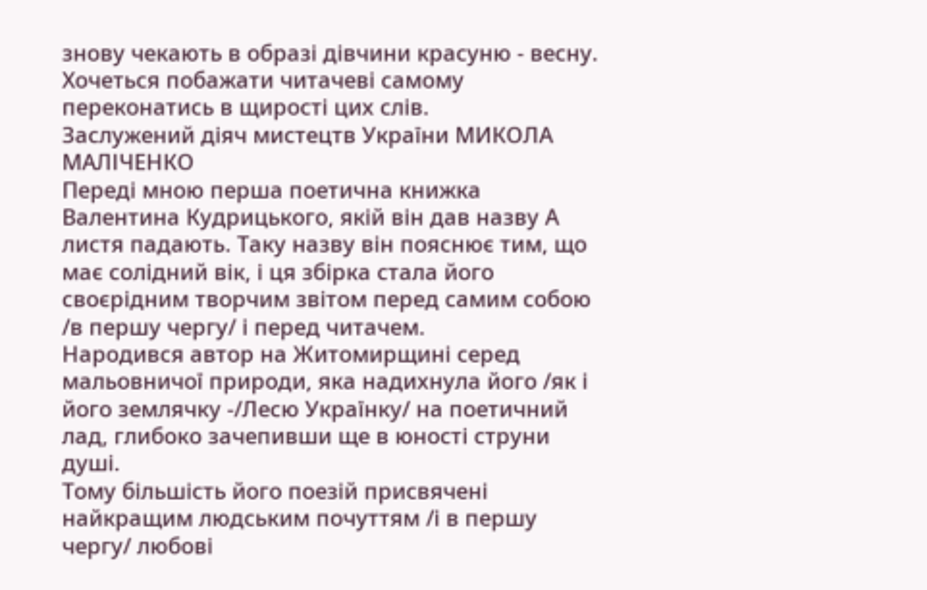знову чекають в образі дівчини красуню - весну. Хочеться побажати читачеві самому переконатись в щирості цих слів.
Заслужений діяч мистецтв України МИКОЛА МАЛІЧЕНКО
Переді мною перша поетична книжка Валентина Кудрицького, якій він дав назву А листя падають. Таку назву він пояснює тим, що має солідний вік, і ця збірка стала його своєрідним творчим звітом перед самим собою /в першу чергу/ і перед читачем.
Народився автор на Житомирщині серед мальовничої природи, яка надихнула його /як і його землячку -/Лесю Українку/ на поетичний лад, глибоко зачепивши ще в юності струни душі.
Тому більшість його поезій присвячені найкращим людським почуттям /і в першу чергу/ любові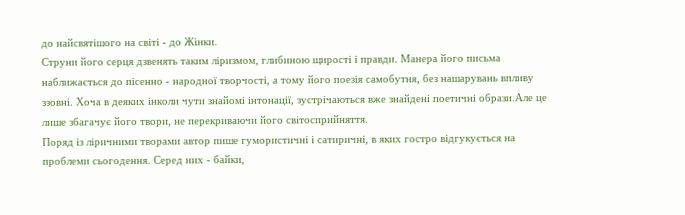до найсвятішого на світі - до Жінки.
Струни його серця дзвенять таким ліризмом, глибиною щирості і правди. Манера його письма наближається до пісенно - народної творчості, а тому його поезія самобутня, без нашарувань впливу ззовні. Хоча в деяких інколи чути знайомі інтонації, зустрічаються вже знайдені поетичні образи.Але це лише збагачує його твори, не перекриваючи його світосприйняття.
Поряд із ліричними творами автор пише гумористичні і сатиричні, в яких гостро відгукується на проблеми сьогодення. Серед них - байки,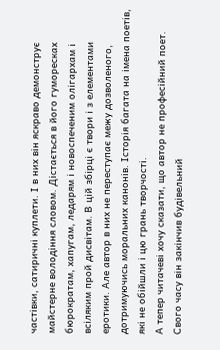частівки, сатиричні куплети. І в них він яскраво демонструє майстерне володіння словом. Дістається в його гуморесках бюрократам, хапугам, ледарям і новоспеченим олігархам і всіляким прой дисвітам. В цій збірці є твори і з елементами еротики. Але автор в них не переступає межу дозволеного, дотримуючись моральних канонів. Історія багата на імена поетів, які не обійшли і цю грань творчості.
А тепер читачеві хочу сказати, що автор не професійний поет. Свого часу він закінчив будівельний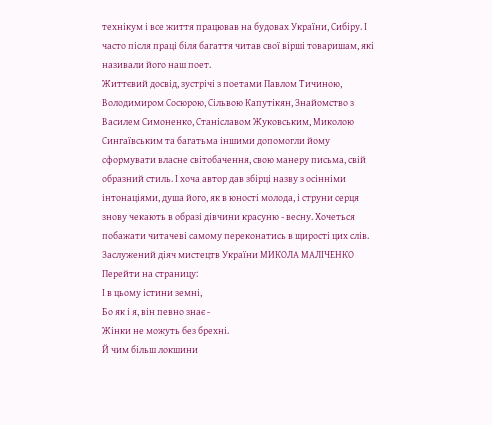технікум і все життя працював на будовах України, Сибіру. І часто після праці біля багаття читав свої вірші товаришам, які називали його наш поет.
Життєвий досвід, зустрічі з поетами Павлом Тичиною, Володимиром Сосюрою, Сільвою Капутікян, Знайомство з Василем Симоненко, Станіславом Жуковським, Миколою Сингаївським та багатьма іншими допомогли йому сформувати власне світобачення, свою манеру письма, свій образний стиль. І хоча автор дав збірці назву з осінніми інтонаціями, душа його, як в юності молода, і струни серця знову чекають в образі дівчини красуню - весну. Хочеться побажати читачеві самому переконатись в щирості цих слів.
Заслужений діяч мистецтв України МИКОЛА МАЛІЧЕНКО
Перейти на страницу:
І в цьому істини земні,
Бо як і я, він певно знає -
Жінки не можуть без брехні.
Й чим більш локшини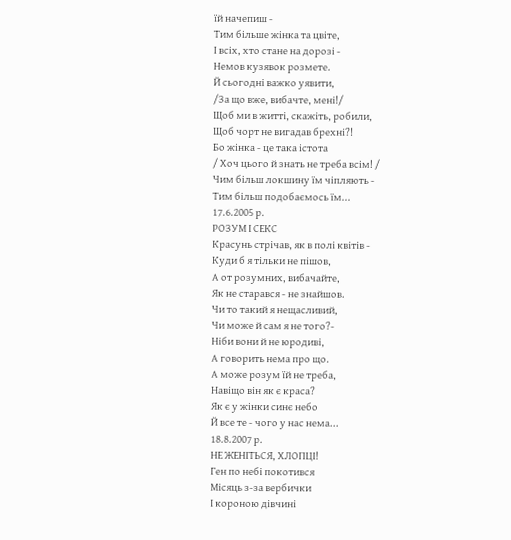їй начепиш -
Тим більше жінка та цвіте,
І всіх, хто стане на дорозі -
Немов кузявок розмете.
Й сьогодні важко уявити,
/За що вже, вибачте, мені!/
Щоб ми в житті, скажіть, робили,
Щоб чорт не вигадав брехні?!
Бо жінка - це така істота
/ Хоч цього й знать не треба всім! /
Чим більш локшину їм чіпляють -
Тим більш подобаємось їм...
17.6.2005 р.
РОЗУМ І СЕКС
Красунь стрічав, як в полі квітів -
Куди б я тільки не пішов,
А от розумних, вибачайте,
Як не старався - не знайшов.
Чи то такий я нещасливий,
Чи може й сам я не того?-
Ніби вони й не юродиві,
А говорить нема про що.
А може розум їй не треба,
Навіщо він як є краса?
Як є у жінки синє небо
Й все те - чого у нас нема...
18.8.2007 р.
НЕ ЖЕНІТЬСЯ, ХЛОПЦІ!
Ген по небі покотився
Місяць з-за вербички
І короною дівчині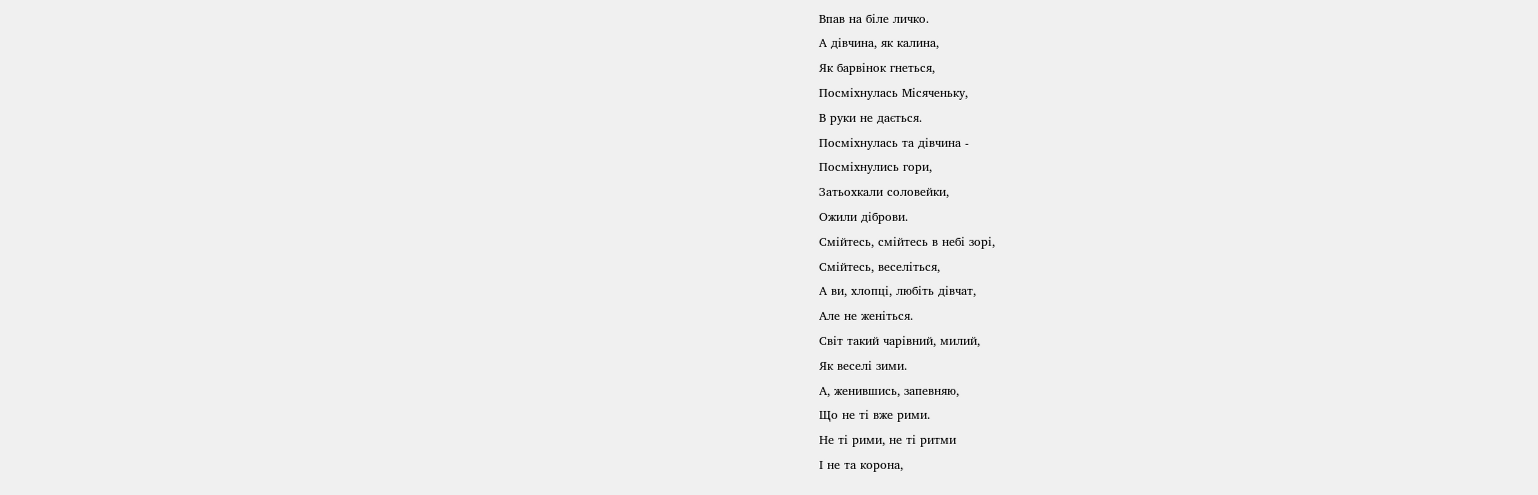Впав на біле личко.
А дівчина, як калина,
Як барвінок гнеться,
Посміхнулась Місяченьку,
В руки не дається.
Посміхнулась та дівчина -
Посміхнулись гори,
Затьохкали соловейки,
Ожили діброви.
Смійтесь, смійтесь в небі зорі,
Смійтесь, веселіться,
А ви, хлопці, любіть дівчат,
Але не женіться.
Світ такий чарівний, милий,
Як веселі зими.
А, женившись, запевняю,
Що не ті вже рими.
Не ті рими, не ті ритми
І не та корона,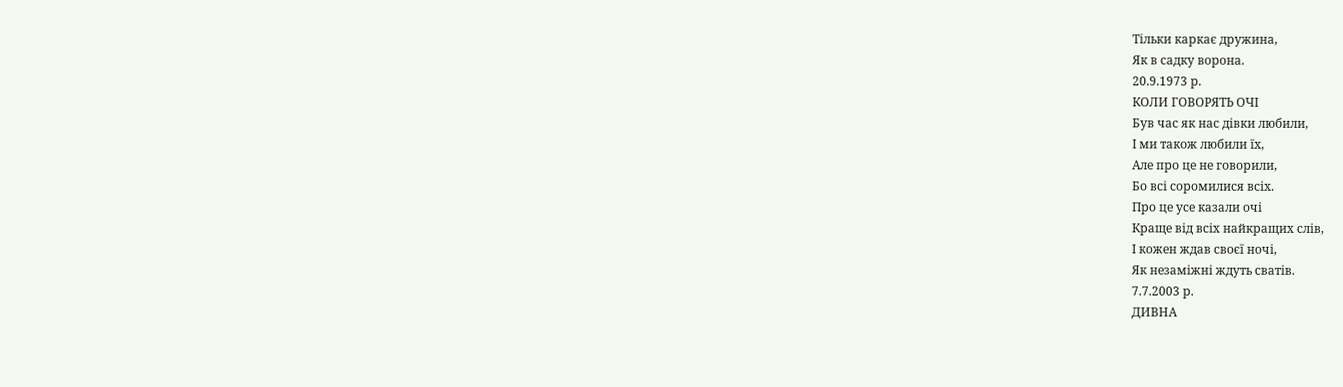Тільки каркає дружина,
Як в садку ворона.
20.9.1973 р.
КОЛИ ГОВОРЯТЬ ОЧІ
Був час як нас дівки любили,
І ми також любили їх,
Але про це не говорили,
Бо всі соромилися всіх.
Про це усе казали очі
Краще від всіх найкращих слів,
І кожен ждав своєї ночі,
Як незаміжні ждуть сватів.
7.7.2003 р.
ДИВНА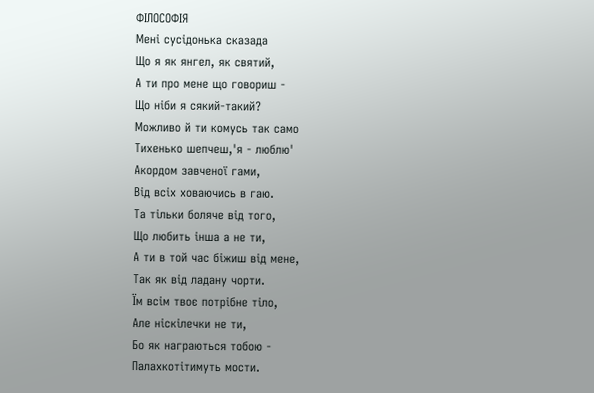ФІЛОСОФІЯ
Мені сусідонька сказада
Що я як янгел, як святий,
А ти про мене що говориш -
Що ніби я сякий-такий?
Можливо й ти комусь так само
Тихенько шепчеш,'я - люблю'
Акордом завченої гами,
Від всіх ховаючись в гаю.
Та тільки боляче від того,
Що любить інша а не ти,
А ти в той час біжиш від мене,
Так як від ладану чорти.
Їм всім твоє потрібне тіло,
Але ніскілечки не ти,
Бо як награються тобою -
Палахкотітимуть мости.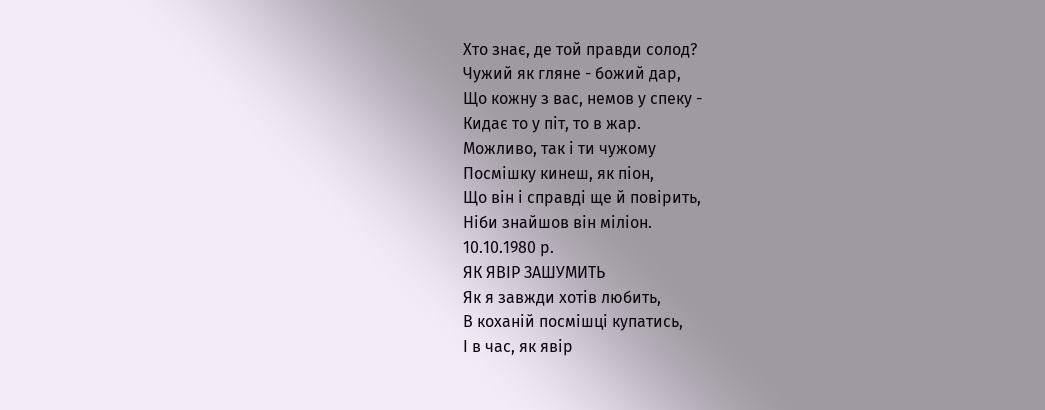Хто знає, де той правди солод?
Чужий як гляне - божий дар,
Що кожну з вас, немов у спеку -
Кидає то у піт, то в жар.
Можливо, так і ти чужому
Посмішку кинеш, як піон,
Що він і справді ще й повірить,
Ніби знайшов він міліон.
10.10.1980 р.
ЯК ЯВІР ЗАШУМИТЬ
Як я завжди хотів любить,
В коханій посмішці купатись,
І в час, як явір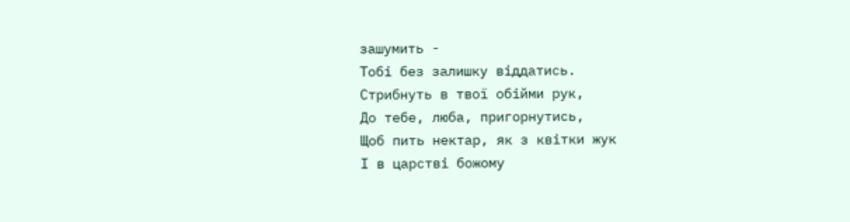зашумить -
Тобі без залишку віддатись.
Стрибнуть в твої обійми рук,
До тебе, люба, пригорнутись,
Щоб пить нектар, як з квітки жук
І в царстві божому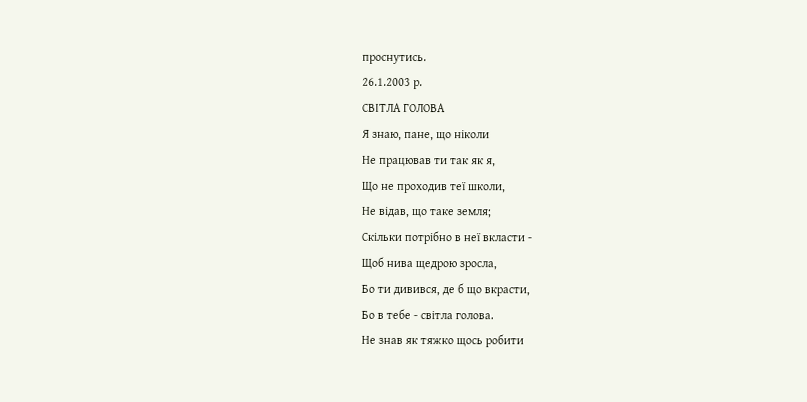проснутись.
26.1.2003 р.
СВІТЛА ГОЛОВА
Я знаю, пане, що ніколи
Не працював ти так як я,
Що не проходив теї школи,
Не відав, що таке земля;
Скільки потрібно в неї вкласти -
Щоб нива щедрою зросла,
Бо ти дивився, де б що вкрасти,
Бо в тебе - світла голова.
Не знав як тяжко щось робити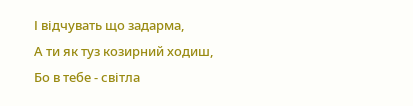І відчувать що задарма,
А ти як туз козирний ходиш,
Бо в тебе - світла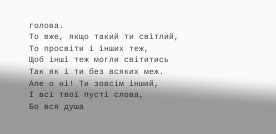голова.
То вже, якщо такий ти світлий,
То просвіти і інших теж,
Щоб інші теж могли світитись
Так як і ти без всяких меж.
Але о ні! Ти зовсім інший,
І всі твої пусті слова,
Бо вся душа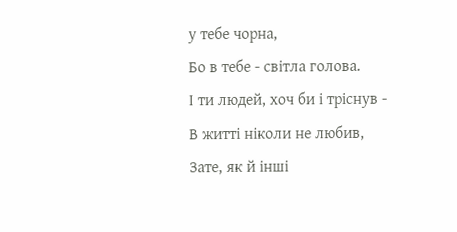у тебе чорна,
Бо в тебе - світла голова.
І ти людей, хоч би і тріснув -
В житті ніколи не любив,
Зате, як й інші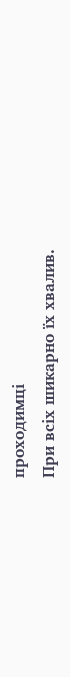проходимці
При всіх шикарно їх хвалив.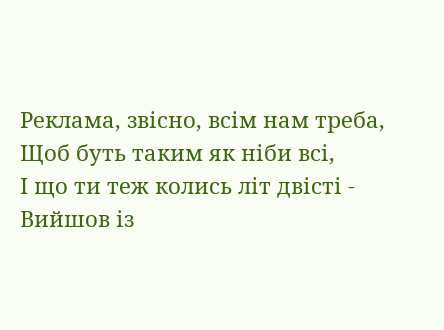Реклама, звісно, всім нам треба,
Щоб буть таким як ніби всі,
І що ти теж колись літ двісті -
Вийшов із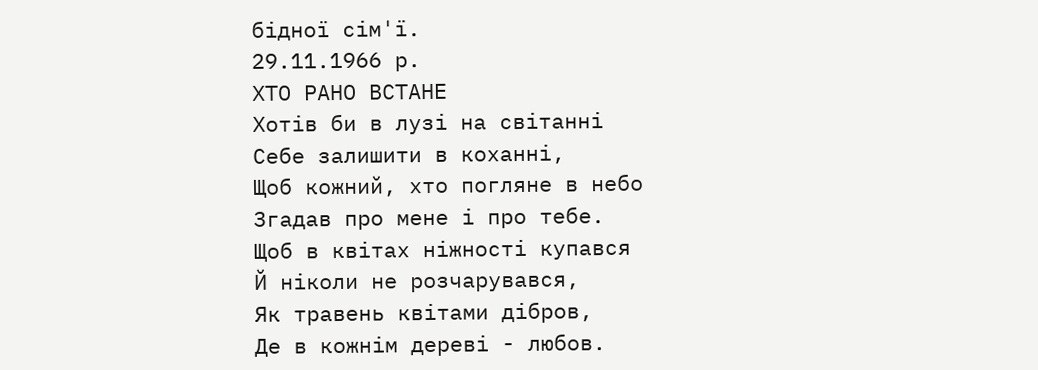бідної сім'ї.
29.11.1966 р.
ХТО РАНО ВСТАНЕ
Хотів би в лузі на світанні
Себе залишити в коханні,
Щоб кожний, хто погляне в небо
Згадав про мене і про тебе.
Щоб в квітах ніжності купався
Й ніколи не розчарувався,
Як травень квітами дібров,
Де в кожнім дереві - любов.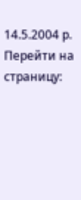14.5.2004 р.
Перейти на страницу: